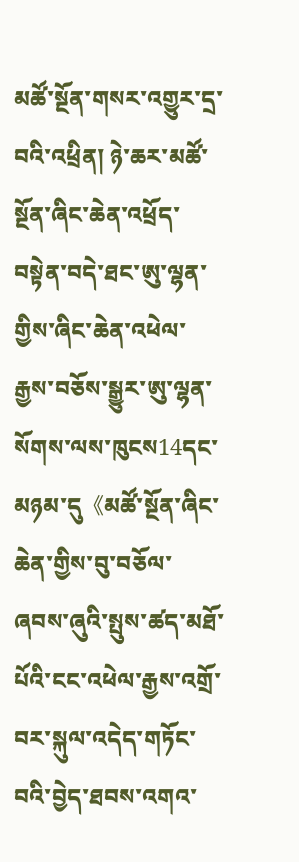མཚོ་སྔོན་གསར་འགྱུར་དྲ་བའི་འཕྲིན། ཉེ་ཆར་མཚོ་སྔོན་ཞིང་ཆེན་འཕྲོད་བསྟེན་བདེ་ཐང་ཨུ་ལྷན་གྱིས་ཞིང་ཆེན་འཕེལ་རྒྱས་བཅོས་སྒྱུར་ཨུ་ལྷན་སོགས་ལས་ཁུངས14དང་མཉམ་དུ《མཚོ་སྔོན་ཞིང་ཆེན་གྱིས་བུ་བཅོལ་ཞབས་ཞུའི་སྤུས་ཚད་མཐོ་པོའི་ངང་འཕེལ་རྒྱས་འགྲོ་བར་སྐུལ་འདེད་གཏོང་བའི་བྱེད་ཐབས་འགའ་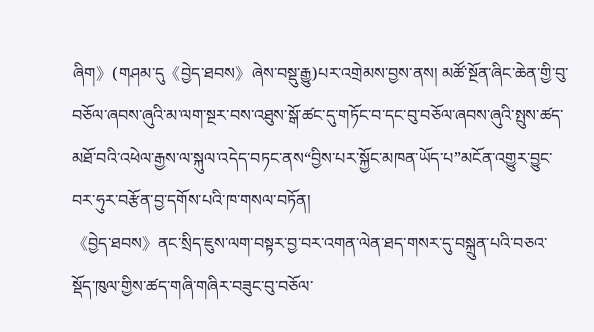ཞིག》(གཤམ་དུ《བྱེད་ཐབས》ཞེས་བསྡུ་རྒྱུ)པར་འགྲེམས་བྱས་ནས། མཚོ་སྔོན་ཞིང་ཆེན་གྱི་བུ་བཅོལ་ཞབས་ཞུའི་མ་ལག་སྔར་བས་འཐུས་སྒོ་ཚང་དུ་གཏོང་བ་དང་བུ་བཅོལ་ཞབས་ཞུའི་སྤུས་ཚད་མཐོ་བའི་འཕེལ་རྒྱས་ལ་སྐུལ་འདེད་བཏང་ནས“བྱིས་པར་སྐྱོང་མཁན་ཡོད་པ”མངོན་འགྱུར་བྱུང་བར་ཧུར་བརྩོན་བྱ་དགོས་པའི་ཁ་གསལ་བཏོན།
《བྱེད་ཐབས》ནང་སྲིད་ཇུས་ལག་བསྟར་བྱ་བར་འགན་ལེན་ཐད་གསར་དུ་བསྐྲུན་པའི་བཅའ་སྡོད་ཁུལ་གྱིས་ཚད་གཞི་གཞིར་བཟུང་བུ་བཅོལ་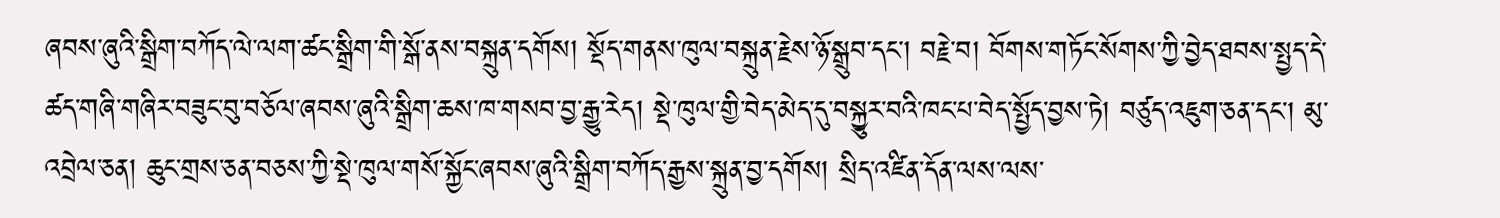ཞབས་ཞུའི་སྒྲིག་བཀོད་ལེ་ལག་ཚང་སྒྲིག་གི་སྒོ་ནས་བསྐྲུན་དགོས། སྡོད་གནས་ཁུལ་བསྐྲུན་རྗེས་ཉོ་སྒྲུབ་དང་། བརྗེ་བ། བོགས་གཏོང་སོགས་ཀྱི་བྱེད་ཐབས་སྤྱད་དེ་ཚད་གཞི་གཞིར་བཟུང་བུ་བཅོལ་ཞབས་ཞུའི་སྒྲིག་ཆས་ཁ་གསབ་བྱ་རྒྱུ་རེད། སྡེ་ཁུལ་གྱི་བེད་མེད་དུ་བསྐྱུར་བའི་ཁང་པ་བེད་སྤྱོད་བྱས་ཏེ། བཙུད་འཇུག་ཅན་དང་། མུ་འབྲེལ་ཅན། ཆུང་གྲས་ཅན་བཅས་ཀྱི་སྡེ་ཁུལ་གསོ་སྐྱོང་ཞབས་ཞུའི་སྒྲིག་བཀོད་རྒྱས་སྐྲུན་བྱ་དགོས། སྲིད་འཛིན་དོན་ལས་ལས་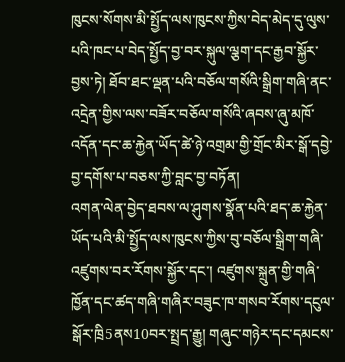ཁུངས་སོགས་མི་སྤྱོད་ལས་ཁུངས་ཀྱིས་བེད་མེད་དུ་ལུས་པའི་ཁང་པ་བེད་སྤྱོད་བྱ་བར་སྐུལ་ལྕག་དང་རྒྱབ་སྐྱོར་བྱས་ཏེ། ཐོབ་ཐང་ལྡན་པའི་བཅོལ་གསོའི་སྒྲིག་གཞི་ནང་འདྲེན་གྱིས་ལས་བཟོར་བཅོལ་གསོའི་ཞབས་ཞུ་མཁོ་འདོན་དང་ཆ་རྐྱེན་ཡོད་ཚེ་ཉེ་འགྲམ་གྱི་གྲོང་མིར་སྒོ་དབྱེ་བྱ་དགོས་པ་བཅས་ཀྱི་བླང་བྱ་བཏོན།
འགན་ལེན་བྱེད་ཐབས་ལ་ཤུགས་སྣོན་པའི་ཐད་ཆ་རྐྱེན་ཡོད་པའི་མི་སྤྱོད་ལས་ཁུངས་ཀྱིས་བུ་བཅོལ་སྒྲིག་གཞི་འཛུགས་བར་རོགས་སྐྱོར་དང་། འཛུགས་སྐྲུན་གྱི་གཞི་ཁྱོན་དང་ཚད་གཞི་གཞིར་བཟུང་ཁ་གསབ་རོགས་དངུལ་སྒོར་ཁྲི5ནས10བར་སྤྲད་རྒྱུ། གཞུང་གཉེར་དང་དམངས་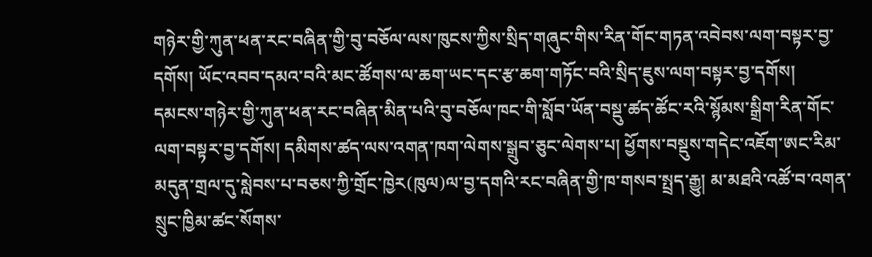གཉེར་གྱི་ཀུན་ཕན་རང་བཞིན་གྱི་བུ་བཅོལ་ལས་ཁུངས་ཀྱིས་སྲིད་གཞུང་གིས་རིན་གོང་གཏན་འབེབས་ལག་བསྟར་བྱ་དགོས། ཡོང་འབབ་དམའ་བའི་མང་ཚོགས་ལ་ཆག་ཡང་དང་རྩ་ཆག་གཏོང་བའི་སྲིད་ཇུས་ལག་བསྟར་བྱ་དགོས། དམངས་གཉེར་གྱི་ཀུན་ཕན་རང་བཞིན་མིན་པའི་བུ་བཅོལ་ཁང་གི་སློབ་ཡོན་བསྡུ་ཚད་ཚོང་རའི་སྙོམས་སྒྲིག་རིན་གོང་ལག་བསྟར་བྱ་དགོས། དམིགས་ཚད་ལས་འགན་ཁག་ལེགས་སྒྲུབ་ཅུང་ལེགས་པ། ཕྱོགས་བསྡུས་གདེང་འཇོག་ཨང་རིམ་མདུན་གྲལ་དུ་སླེབས་པ་བཅས་ཀྱི་གྲོང་ཁྱེར(ཁུལ)ལ་བྱ་དགའི་རང་བཞིན་གྱི་ཁ་གསབ་སྤྲད་རྒྱུ། མ་མཐའི་འཚོ་བ་འགན་སྲུང་ཁྱིམ་ཚང་སོགས་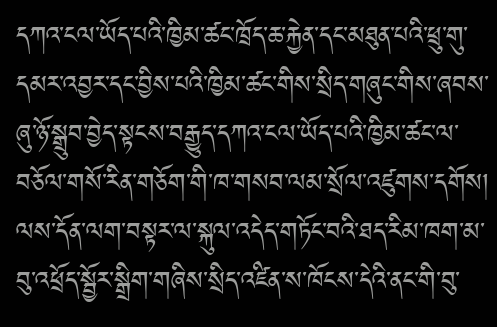དཀའ་ངལ་ཡོད་པའི་ཁྱིམ་ཚང་ཁྲོད་ཆ་རྐྱེན་དང་མཐུན་པའི་ཕྲུ་གུ་དམར་འབྱར་དང་བྱིས་པའི་ཁྱིམ་ཚང་གིས་སྲིད་གཞུང་གིས་ཞབས་ཞུ་ཉོ་སྒྲུབ་བྱེད་སྟངས་བརྒྱུད་དཀའ་ངལ་ཡོད་པའི་ཁྱིམ་ཚང་ལ་བཅོལ་གསོ་རིན་གཅོག་གི་ཁ་གསབ་ལམ་སྲོལ་འཛུགས་དགོས།
ལས་དོན་ལག་བསྟར་ལ་སྐུལ་འདེད་གཏོང་བའི་ཐད་རིམ་ཁག་མ་བུ་འཕྲོད་སྦྱོར་སྒྲིག་གཞིས་སྲིད་འཛིན་ས་ཁོངས་དེའི་ནང་གི་བུ་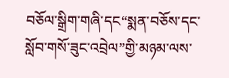བཅོལ་སྒྲིག་གཞི་དང“སྨན་བཅོས་དང་སློབ་གསོ་ཟུང་འབྲེལ”གྱི་མཉམ་ལས་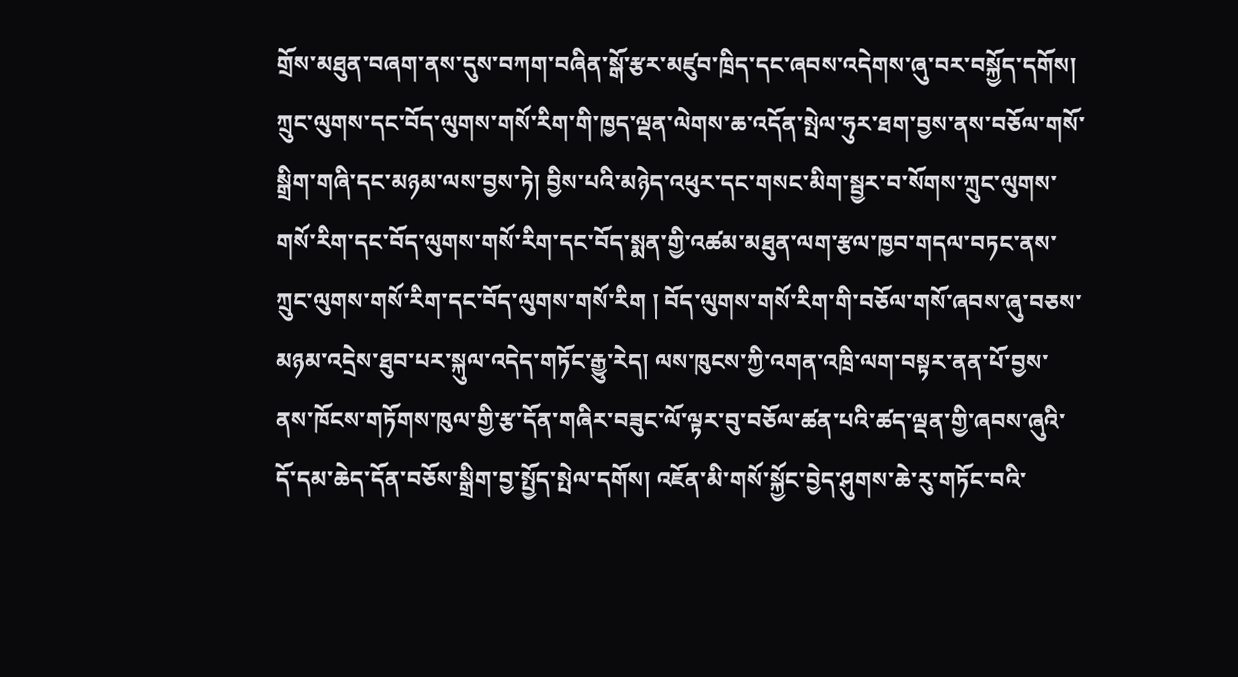གྲོས་མཐུན་བཞག་ནས་དུས་བཀག་བཞིན་སྒོ་རྩར་མཛུབ་ཁྲིད་དང་ཞབས་འདེགས་ཞུ་བར་བསྐྱོད་དགོས། ཀྲུང་ལུགས་དང་བོད་ལུགས་གསོ་རིག་གི་ཁྱད་ལྡན་ལེགས་ཆ་འདོན་སྤེལ་ཧུར་ཐག་བྱས་ནས་བཅོལ་གསོ་སྒྲིག་གཞི་དང་མཉམ་ལས་བྱས་ཏེ། བྱིས་པའི་མཉེད་འཕུར་དང་གསང་མིག་སྦྱར་བ་སོགས་ཀྲུང་ལུགས་གསོ་རིག་དང་བོད་ལུགས་གསོ་རིག་དང་བོད་སྨན་གྱི་འཚམ་མཐུན་ལག་རྩལ་ཁྱབ་གདལ་བཏང་ནས་ཀྲུང་ལུགས་གསོ་རིག་དང་བོད་ལུགས་གསོ་རིག ། བོད་ལུགས་གསོ་རིག་གི་བཅོལ་གསོ་ཞབས་ཞུ་བཅས་མཉམ་འདྲེས་ཐུབ་པར་སྐུལ་འདེད་གཏོང་རྒྱུ་རེད། ལས་ཁུངས་ཀྱི་འགན་འཁྲི་ལག་བསྟར་ནན་པོ་བྱས་ནས་ཁོངས་གཏོགས་ཁུལ་གྱི་རྩ་དོན་གཞིར་བཟུང་ལོ་ལྟར་བུ་བཅོལ་ཚན་པའི་ཚད་ལྡན་གྱི་ཞབས་ཞུའི་དོ་དམ་ཆེད་དོན་བཅོས་སྒྲིག་བྱ་སྤྱོད་སྤེལ་དགོས། འཇོན་མི་གསོ་སྐྱོང་བྱེད་ཤུགས་ཆེ་རུ་གཏོང་བའི་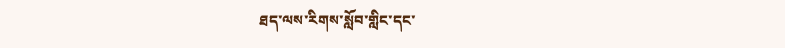ཐད་ལས་རིགས་སློབ་གླིང་དང་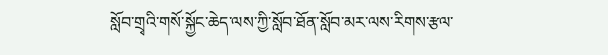སློབ་གྲྭའི་གསོ་སྐྱོང་ཆེད་ལས་ཀྱི་སློབ་ཐོན་སློབ་མར་ལས་རིགས་རྩལ་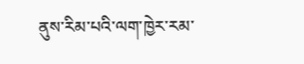ནུས་རིམ་པའི་ལག་ཁྱེར་རམ་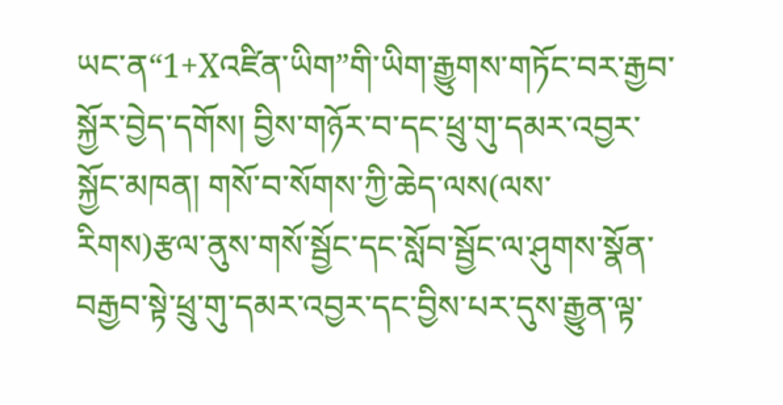ཡང་ན“1+Xའཛིན་ཡིག”གི་ཡིག་རྒྱུགས་གཏོང་བར་རྒྱབ་སྐྱོར་བྱེད་དགོས། བྱིས་གཉོར་བ་དང་ཕྲུ་གུ་དམར་འབྱར་སྐྱོང་མཁན། གསོ་བ་སོགས་ཀྱི་ཆེད་ལས(ལས་རིགས)རྩལ་ནུས་གསོ་སྦྱོང་དང་སློབ་སྦྱོང་ལ་ཤུགས་སྣོན་བརྒྱབ་སྟེ་ཕྲུ་གུ་དམར་འབྱར་དང་བྱིས་པར་དུས་རྒྱུན་ལྟ་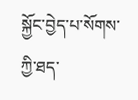སྐྱོང་བྱེད་པ་སོགས་ཀྱི་ཐད་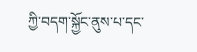ཀྱི་བདག་སྐྱོང་ནུས་པ་དང་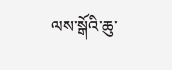ལས་སྒོའི་ཆུ་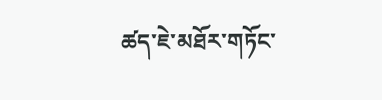ཚད་ཇེ་མཐོར་གཏོང་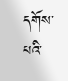དགོས་པའི་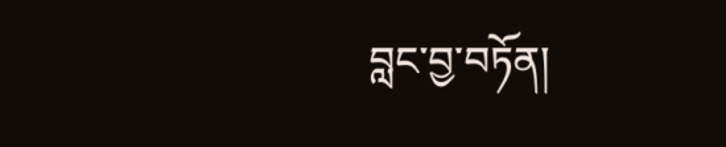བླང་བྱ་བཏོན།